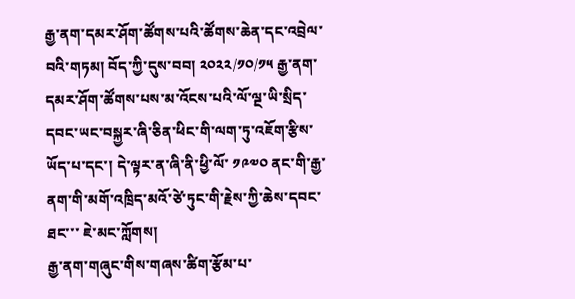རྒྱ་ནག་དམར་ཤོག་ཚོགས་པའི་ཚོགས་ཆེན་དང་འབྲེལ་བའི་གཏམ། བོད་ཀྱི་དུས་བབ། ༢༠༢༢/༡༠/༡༥ རྒྱ་ནག་དམར་ཤོག་ཚོགས་པས་མ་འོངས་པའི་ལོ་ལྔ་ཡི་སྲིད་དབང་ཡང་བསྐྱར་ཞི་ཅིན་ཕིང་གི་ལག་ཏུ་འཇོག་རྩིས་ཡོད་པ་དང་། དེ་ལྟར་ན་ཞི་ནི་ཕྱི་ལོ་ ༡༩༧༠ ནང་གི་རྒྱ་ནག་གི་མགོ་འཁྲིད་མའོ་ཙེ་ཏུང་གི་རྗེས་ཀྱི་ཆེས་དབང་ཐང་་་ ཇེ་མང་ཀློགས།
རྒྱ་ནག་གཞུང་གིས་གཞས་ཚིག་རྩོམ་པ་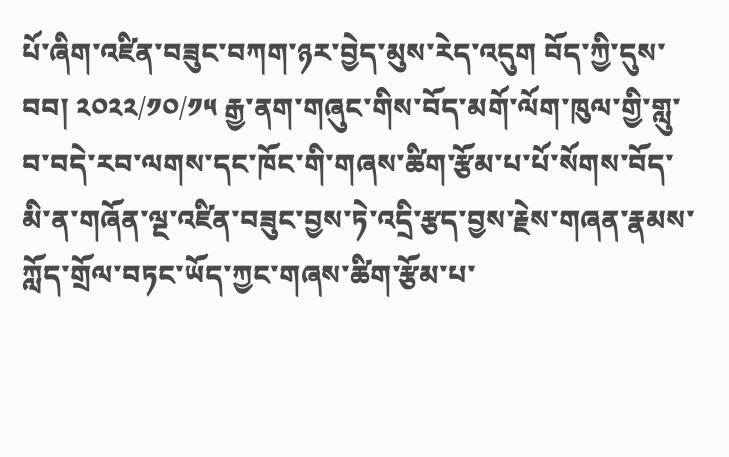པོ་ཞིག་འཛིན་བཟུང་བཀག་ཉར་བྱེད་མུས་རེད་འདུག བོད་ཀྱི་དུས་བབ། ༢༠༢༢/༡༠/༡༥ རྒྱ་ནག་གཞུང་གིས་བོད་མགོ་ལོག་ཁུལ་གྱི་གླུ་བ་བདེ་རབ་ལགས་དང་ཁོང་གི་གཞས་ཚིག་རྩོམ་པ་པོ་སོགས་བོད་མི་ན་གཞོན་ལྔ་འཛིན་བཟུང་བྱས་ཏེ་འདྲི་རྩད་བྱས་རྗེས་གཞན་རྣམས་ཀློད་གྲོལ་བཏང་ཡོད་ཀྱང་གཞས་ཚིག་རྩོམ་པ་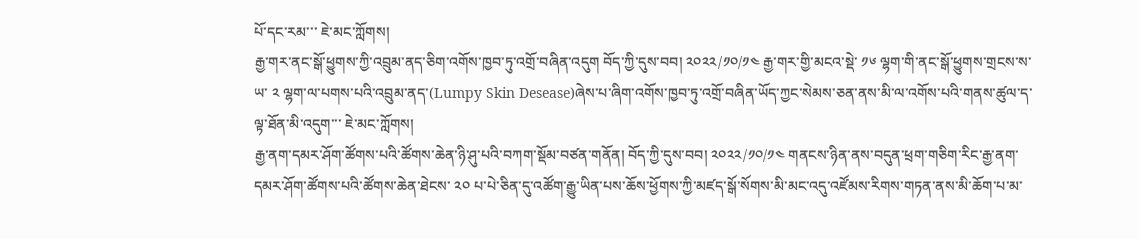པོ་དང་རམ་་་ ཇེ་མང་ཀློགས།
རྒྱ་གར་ནང་སྒོ་ཕྱུགས་ཀྱི་འབྲུམ་ནད་ཅིག་འགོས་ཁྱབ་ཏུ་འགྲོ་བཞིན་འདུག བོད་ཀྱི་དུས་བབ། ༢༠༢༢/༡༠/༡༤ རྒྱ་གར་གྱི་མངའ་སྡེ་ ༡༦ ལྷག་གི་ནང་སྒོ་ཕྱུགས་གྲངས་ས་ཡ་ ༢ ལྷག་ལ་པགས་པའི་འབྲུམ་ནད་(Lumpy Skin Desease)ཞེས་པ་ཞིག་འགོས་ཁྱབ་ཏུ་འགྲོ་བཞིན་ཡོད་ཀྱང་སེམས་ཅན་ནས་མི་ལ་འགོས་པའི་གནས་ཚུལ་ད་ལྟ་ཐོན་མི་འདུག་་་ ཇེ་མང་ཀློགས།
རྒྱ་ནག་དམར་ཤོག་ཚོགས་པའི་ཚོགས་ཆེན་ཉི་ཤུ་པའི་བཀག་སྡོམ་བཙན་གནོན། བོད་ཀྱི་དུས་བབ། ༢༠༢༢/༡༠/༡༤ གནངས་ཉིན་ནས་བདུན་ཕྲག་གཅིག་རིང་རྒྱ་ནག་དམར་ཤོག་ཚོགས་པའི་ཚོགས་ཆེན་ཐེངས་ ༢༠ པ་པེ་ཅིན་དུ་འཚོག་རྒྱུ་ཡིན་པས་ཆོས་ཕྱོགས་ཀྱི་མཛད་སྒོ་སོགས་མི་མང་འདུ་འཛོམས་རིགས་གཏན་ནས་མི་ཆོག་པ་མ་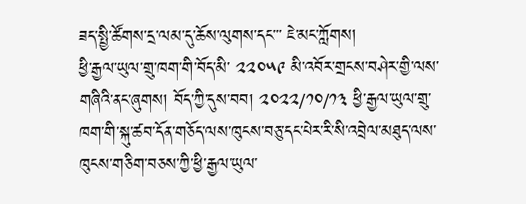ཟད་སྤྱི་ཚོགས་དྲ་ལམ་དུ་ཆོས་ལུགས་དང་་་ ཇེ་མང་ཀློགས།
ཕྱི་རྒྱལ་ཡུལ་གྲུ་ཁག་གི་བོད་མི་ ༢༢༠༥༩ མི་འབོར་གྲངས་བཤེར་གྱི་ལས་གཞིའི་ནང་ཞུགས། བོད་ཀྱི་དུས་བབ། ༢༠༢༢/༡༠/༡༣ ཕྱི་རྒྱལ་ཡུལ་གྲུ་ཁག་གི་སྐུ་ཚབ་དོན་གཅོད་ལས་ཁུངས་བཅུ་དང་པེར་རི་སི་འབྲེལ་མཐུད་ལས་ཁུངས་གཅིག་བཅས་ཀྱི་ཕྱི་རྒྱལ་ཡུལ་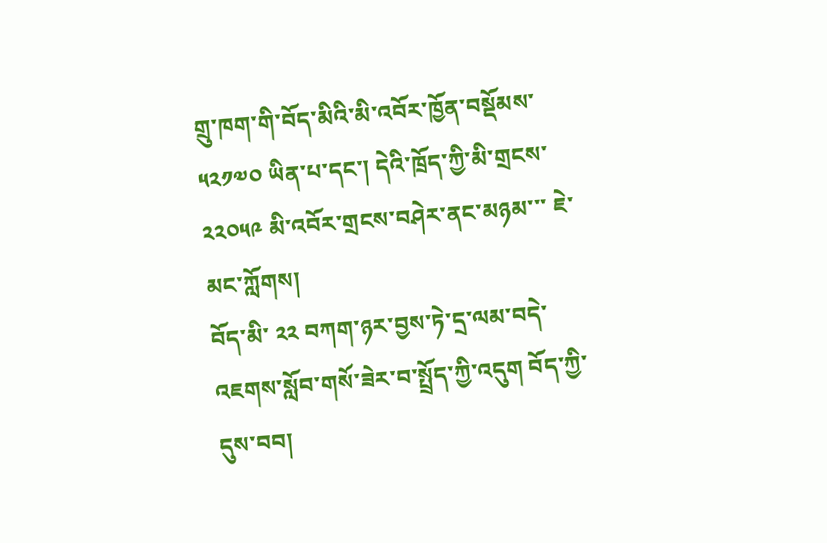གྲུ་ཁག་གི་བོད་མིའི་མི་འབོར་ཁྱོན་བསྡོམས་ ༥༢༡༧༠ ཡིན་པ་དང་། དེའི་ཁྲོད་ཀྱི་མི་གྲངས་ ༢༢༠༥༩ མི་འབོར་གྲངས་བཤེར་ནང་མཉམ་་་ ཇེ་མང་ཀློགས།
བོད་མི་ ༢༢ བཀག་ཉར་བྱས་ཏེ་དྲ་ལམ་བདེ་འཇགས་སློབ་གསོ་ཟེར་བ་སྤྲོད་ཀྱི་འདུག བོད་ཀྱི་དུས་བབ།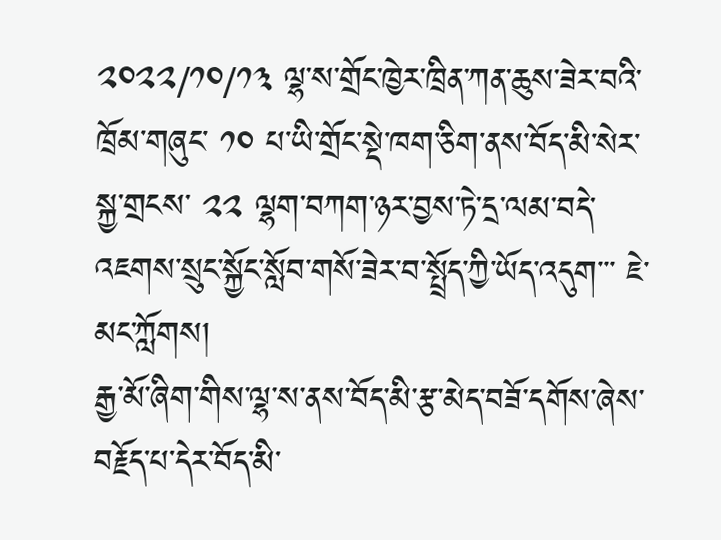༢༠༢༢/༡༠/༡༣ ལྷ་ས་གྲོང་ཁྱེར་ཁྲིན་ཀན་ཆུས་ཟེར་བའི་ཁྲོམ་གཞུང་ ༡༠ པ་ཡི་གྲོང་སྡེ་ཁག་ཅིག་ནས་བོད་མི་སེར་སྐྱ་གྲངས་ ༢༢ ལྷག་བཀག་ཉར་བྱས་ཏེ་དྲ་ལམ་བདེ་འཇགས་སྲུང་སྐྱོང་སློབ་གསོ་ཟེར་བ་སྤྲོད་ཀྱི་ཡོད་འདུག་་་ ཇེ་མང་ཀློགས།
རྒྱ་མོ་ཞིག་གིས་ལྷ་ས་ནས་བོད་མི་རྩ་མེད་བཟོ་དགོས་ཞེས་བརྗོད་པ་དེར་བོད་མི་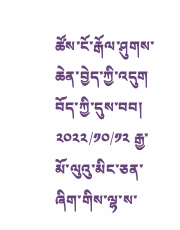ཚོས་ངོ་རྒོལ་ཤུགས་ཆེན་བྱེད་ཀྱི་འདུག བོད་ཀྱི་དུས་བབ། ༢༠༢༢/༡༠/༡༢ རྒྱ་མོ་ལུའུ་མིང་ཅན་ཞིག་གིས་ལྷ་ས་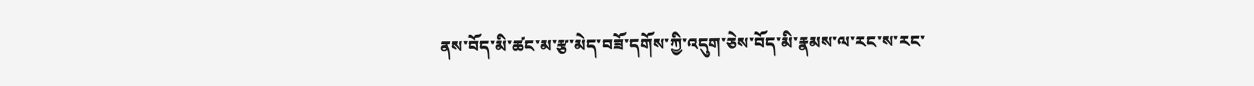ནས་བོད་མི་ཚང་མ་རྩ་མེད་བཟོ་དགོས་ཀྱི་འདུག་ཅེས་བོད་མི་རྣམས་ལ་རང་ས་རང་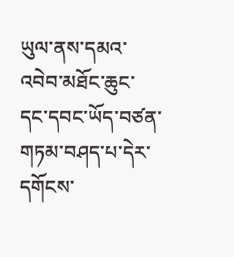ཡུལ་ནས་དམའ་འབེབ་མཐོང་ཆུང་དང་དབང་ཡོད་བཙན་གཏམ་བཤད་པ་དེར་དགོངས་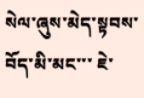སེལ་ཞུས་མེད་སྟབས་བོད་མི་མང་་་ ཇེ་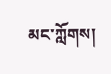མང་ཀློགས།